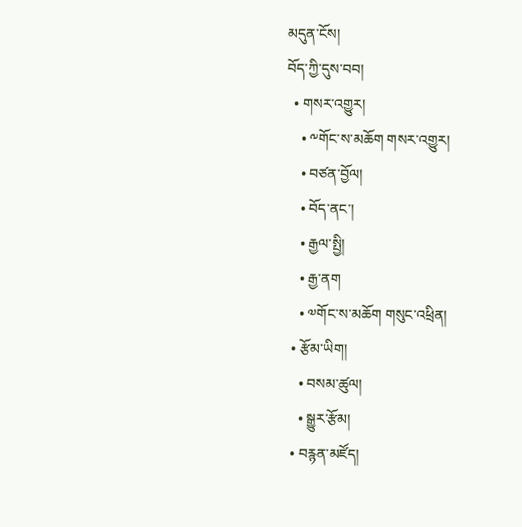མདུན་ངོས།
བོད་ཀྱི་དུས་བབ།
  • གསར་འགྱུར།
    • ༸གོང་ས་མཆོག གསར་འགྱུར།
    • བཙན་བྱོལ།
    • བོད་ནང་།
    • རྒྱལ་སྤྱི།
    • རྒྱ་ནག
    • ༧གོང་ས་མཆོག གསུང་འཕྲིན།
  • རྩོམ་ཡིག།
    • བསམ་ཚུལ།
    • སྒྱུར་རྩོམ།
  • བརྙན་མཛོད།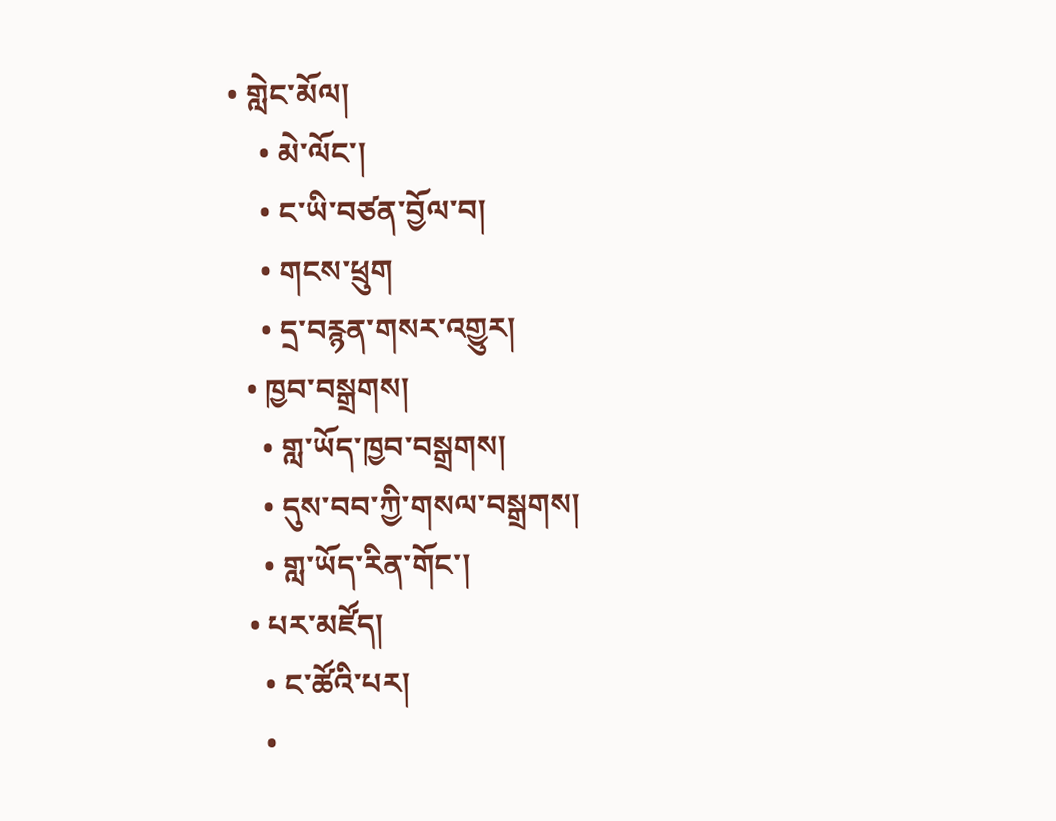• གླེང་མོལ།
    • མེ་ལོང་།
    • ང་ཡི་བཙན་བྱོལ་བ།
    • གངས་ཕྲུག
    • དྲ་བརྙན་གསར་འགྱུར།
  • ཁྱབ་བསྒྲགས།
    • གླ་ཡོད་ཁྱབ་བསྒྲགས།
    • དུས་བབ་ཀྱི་གསལ་བསྒྲགས།
    • གླ་ཡོད་རིན་གོང་།
  • པར་མཛོད།
    • ང་ཚོའི་པར།
    •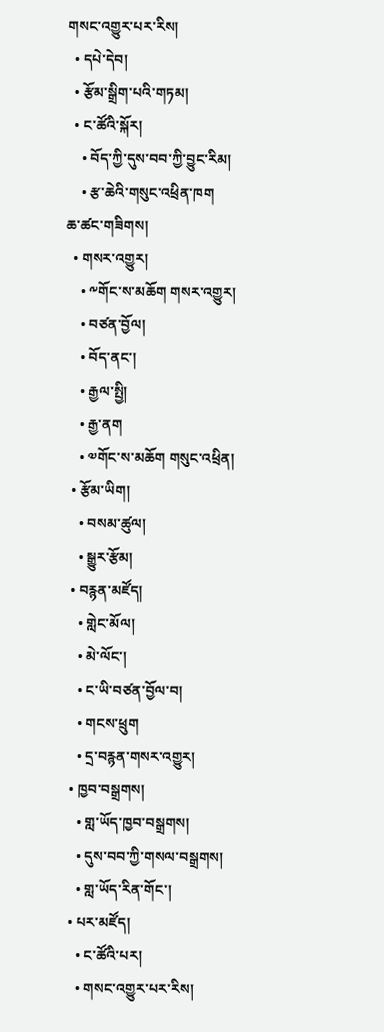གསང་འགྱུར་པར་རིས།
  • དཔེ་དེབ།
  • རྩོམ་སྒྲིག་པའི་གཏམ།
  • ང་ཚོའི་སྐོར།
    • བོད་ཀྱི་དུས་བབ་ཀྱི་བྱུང་རིམ།
    • རྩ་ཆེའི་གསུང་འཕྲིན་ཁག
ཆ་ཚང་གཟིགས།
  • གསར་འགྱུར།
    • ༸གོང་ས་མཆོག གསར་འགྱུར།
    • བཙན་བྱོལ།
    • བོད་ནང་།
    • རྒྱལ་སྤྱི།
    • རྒྱ་ནག
    • ༧གོང་ས་མཆོག གསུང་འཕྲིན།
  • རྩོམ་ཡིག།
    • བསམ་ཚུལ།
    • སྒྱུར་རྩོམ།
  • བརྙན་མཛོད།
    • གླེང་མོལ།
    • མེ་ལོང་།
    • ང་ཡི་བཙན་བྱོལ་བ།
    • གངས་ཕྲུག
    • དྲ་བརྙན་གསར་འགྱུར།
  • ཁྱབ་བསྒྲགས།
    • གླ་ཡོད་ཁྱབ་བསྒྲགས།
    • དུས་བབ་ཀྱི་གསལ་བསྒྲགས།
    • གླ་ཡོད་རིན་གོང་།
  • པར་མཛོད།
    • ང་ཚོའི་པར།
    • གསང་འགྱུར་པར་རིས།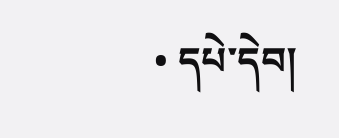• དཔེ་དེབ།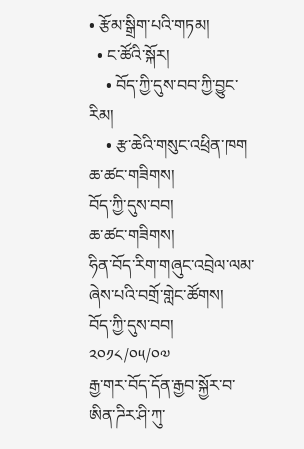• རྩོམ་སྒྲིག་པའི་གཏམ།
  • ང་ཚོའི་སྐོར།
    • བོད་ཀྱི་དུས་བབ་ཀྱི་བྱུང་རིམ།
    • རྩ་ཆེའི་གསུང་འཕྲིན་ཁག
ཆ་ཚང་གཟིགས།
བོད་ཀྱི་དུས་བབ།
ཆ་ཚང་གཟིགས།
ཧིན་བོད་རིག་གཞུང་འབྲེལ་ལམ་ཞེས་པའི་བགྲོ་གླེང་ཚོགས།
བོད་ཀྱི་དུས་བབ།
༢༠༡༨/༠༥/༠༧
རྒྱ་གར་བོད་དོན་རྒྱབ་སྐྱོར་བ་ཨིན་ཌིར་ཤི་ཀུ་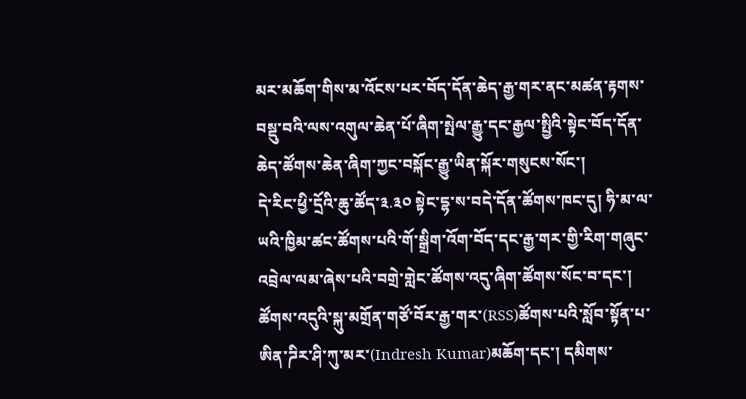མར་མཆོག་གིས་མ་འོངས་པར་བོད་དོན་ཆེད་རྒྱ་གར་ནང་མཚན་རྟགས་བསྡུ་བའི་ལས་འགུལ་ཆེན་པོ་ཞིག་སྤེལ་རྒྱུ་དང་རྒྱལ་སྤྱིའི་སྟེང་བོད་དོན་ཆེད་ཚོགས་ཆེན་ཞིག་ཀྱང་བསྐོང་རྒྱུ་ཡིན་སྐོར་གསུངས་སོང་།
དེ་རིང་ཕྱི་དྲོའི་ཆུ་ཚོད་༣.༣༠ སྟེང་དྷ་ས་བདེ་དོན་ཚོགས་ཁང་དུ། ཧི་མ་ལ་ཡའི་ཁྱིམ་ཚང་ཚོགས་པའི་གོ་སྒྲིག་འོག་བོད་དང་རྒྱ་གར་གྱི་རིག་གཞུང་འབྲེལ་ལམ་ཞེས་པའི་བགྲེ་གླེང་ཚོགས་འདུ་ཞིག་ཚོགས་སོང་བ་དང་། ཚོགས་འདུའི་སྐུ་མགྲོན་གཙོ་བོར་རྒྱ་གར་(RSS)ཚོགས་པའི་སློབ་སྟོན་པ་ཨིན་ཌིར་ཤི་ཀུ་མར་(Indresh Kumar)མཆོག་དང་། དམིགས་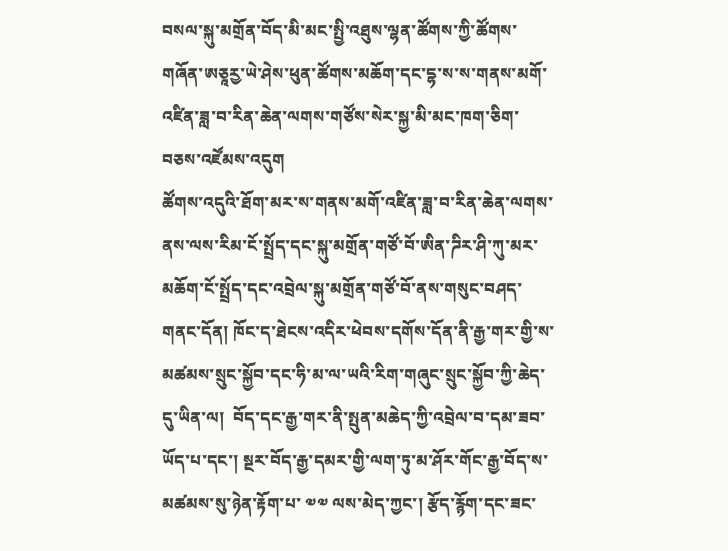བསལ་སྐུ་མགྲོན་བོད་མི་མང་སྤྱི་འཐུས་ལྷན་ཚོགས་ཀྱི་ཚོགས་གཞོན་ཨཅཱརྱ་ཡེ་ཤེས་ཕུན་ཚོགས་མཆོག་དང་དྷ་ས་ས་གནས་མགོ་འཛིན་ཟླ་བ་རིན་ཆེན་ལགས་གཙོས་སེར་སྐྱ་མི་མང་ཁག་ཅིག་བཅས་འཛོམས་འདུག
ཚོགས་འདུའི་ཐོག་མར་ས་གནས་མགོ་འཛིན་ཟླ་བ་རིན་ཆེན་ལགས་ནས་ལས་རིམ་ངོ་སྤྲོད་དང་སྐུ་མགྲོན་གཙོ་བོ་ཨིན་ཌིར་ཤི་ཀུ་མར་མཆོག་ངོ་སྤྲོད་དང་འབྲེལ་སྐུ་མགྲོན་གཙོ་བོ་ནས་གསུང་བཤད་གནང་དོན། ཁོང་ད་ཐེངས་འདིར་ཕེབས་དགོས་དོན་ནི་རྒྱ་གར་གྱི་ས་མཚམས་སྲུང་སྐྱོབ་དང་ཧི་མ་ལ་ཡའི་རིག་གཞུང་སྲུང་སྐྱོབ་ཀྱི་ཆེད་དུ་ཡིན་ལ།  བོད་དང་རྒྱ་གར་ནི་སྤུན་མཆེད་ཀྱི་འབྲེལ་བ་དམ་ཟབ་ཡོད་པ་དང་། སྔར་བོད་རྒྱ་དམར་གྱི་ལག་ཏུ་མ་ཤོར་གོང་རྒྱ་བོད་ས་མཚམས་སུ་ཉེན་རྟོག་པ་ ༧༧ ལས་མེད་ཀྱང་། རྩོད་རྙོག་དང་ཟང་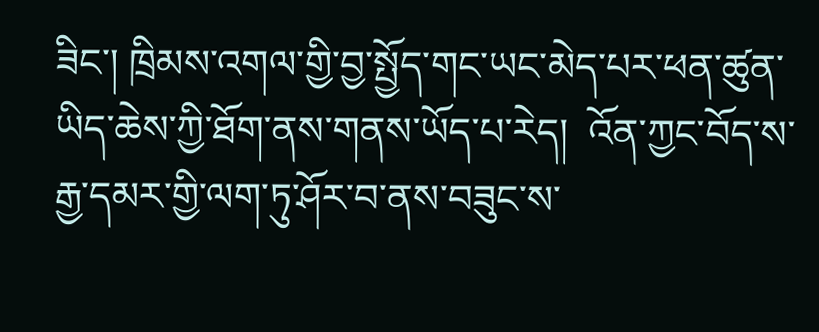ཟིང་། ཁྲིམས་འགལ་གྱི་བྱ་སྤྱོད་གང་ཡང་མེད་པར་ཕན་ཚུན་ཡིད་ཆེས་ཀྱི་ཐོག་ནས་གནས་ཡོད་པ་རེད།  འོན་ཀྱང་བོད་ས་རྒྱ་དམར་གྱི་ལག་ཏུ་ཤོར་བ་ནས་བཟུང་ས་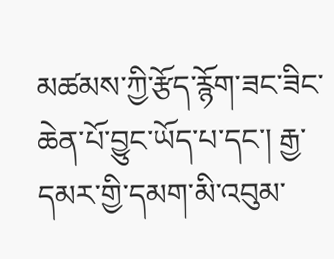མཚམས་ཀྱི་རྩོད་རྙོག་ཟང་ཟིང་ཆེན་པོ་བྱུང་ཡོད་པ་དང་། རྒྱ་དམར་གྱི་དམག་མི་འབུམ་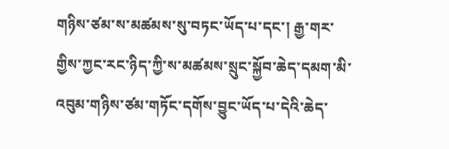གཉིས་ཙམ་ས་མཚམས་སུ་བཏང་ཡོད་པ་དང་། རྒྱ་གར་གྱིས་ཀྱང་རང་ཉིད་ཀྱི་ས་མཚམས་སྲུང་སྐྱོབ་ཆེད་དམག་མི་འབུམ་གཉིས་ཙམ་གཏོང་དགོས་བྱུང་ཡོད་པ་དེའི་ཆེད་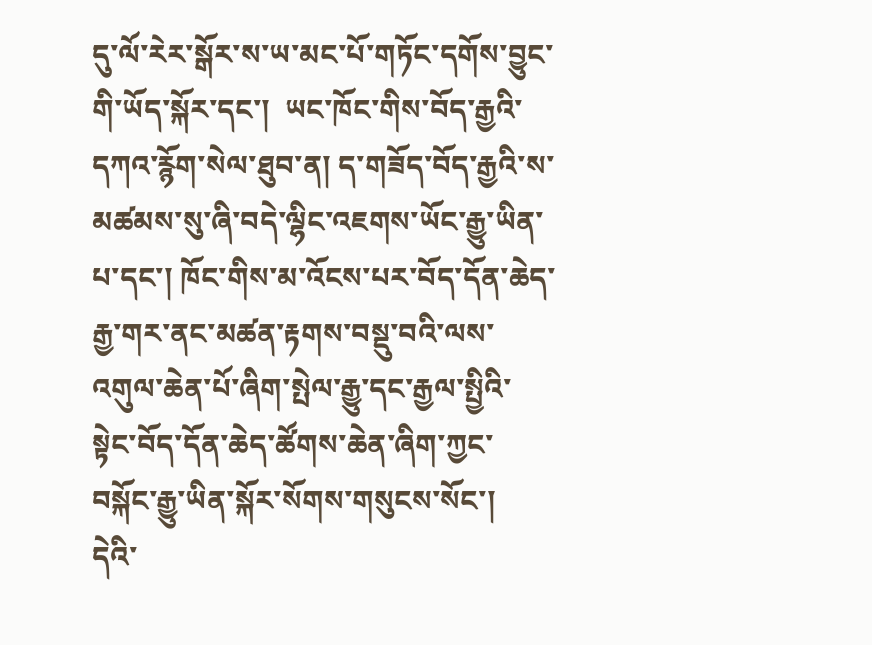དུ་ལོ་རེར་སྒོར་ས་ཡ་མང་པོ་གཏོང་དགོས་བྱུང་གི་ཡོད་སྐོར་དང་།  ཡང་ཁོང་གིས་བོད་རྒྱའི་དཀའ་རྙོག་སེལ་ཐུབ་ན། ད་གཟོད་བོད་རྒྱའི་ས་མཚམས་སུ་ཞི་བདེ་ལྷིང་འཇགས་ཡོང་རྒྱུ་ཡིན་པ་དང་། ཁོང་གིས་མ་འོངས་པར་བོད་དོན་ཆེད་རྒྱ་གར་ནང་མཚན་རྟགས་བསྡུ་བའི་ལས་འགུལ་ཆེན་པོ་ཞིག་སྤེལ་རྒྱུ་དང་རྒྱལ་སྤྱིའི་སྟེང་བོད་དོན་ཆེད་ཚོགས་ཆེན་ཞིག་ཀྱང་བསྐོང་རྒྱུ་ཡིན་སྐོར་སོགས་གསུངས་སོང་།
དེའི་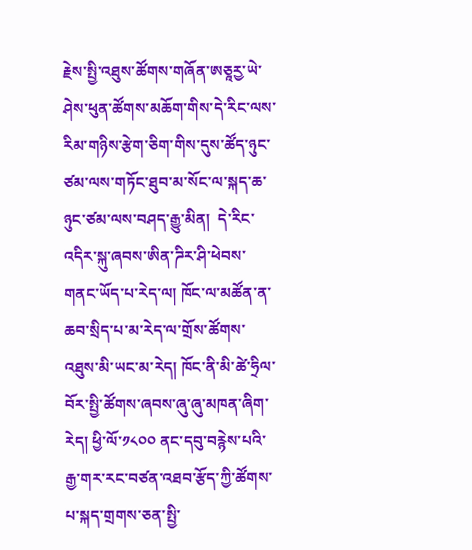རྗེས་སྤྱི་འཐུས་ཚོགས་གཞོན་ཨཅཱརྱ་ཡེ་ཤེས་ཕུན་ཚོགས་མཆོག་གིས་དེ་རིང་ལས་རིམ་གཉིས་རྩེག་ཅིག་གིས་དུས་ཚོད་ཉུང་ཙམ་ལས་གཏོང་ཐུབ་མ་སོང་ལ་སྐད་ཆ་ཉུང་ཙམ་ལས་བཤད་རྒྱུ་མིན།  དེ་རིང་འདིར་སྐུ་ཞབས་ཨིན་ཌིར་ཤི་ཕེབས་གནང་ཡོད་པ་རེད་ལ། ཁོང་ལ་མཚོན་ན་ཆབ་སྲིད་པ་མ་རེད་ལ་གྲོས་ཚོགས་འཐུས་མི་ཡང་མ་རེད། ཁོང་ནི་མི་ཚེ་ཧྲིལ་བོར་སྤྱི་ཚོགས་ཞབས་ཞུ་ཞུ་མཁན་ཞིག་རེད། ཕྱི་ལོ་༡༨༠༠ ནང་དབུ་བརྙེས་པའི་རྒྱ་གར་རང་བཙན་འཐབ་རྩོད་ཀྱི་ཚོགས་པ་སྐད་གྲགས་ཅན་སྤྱི་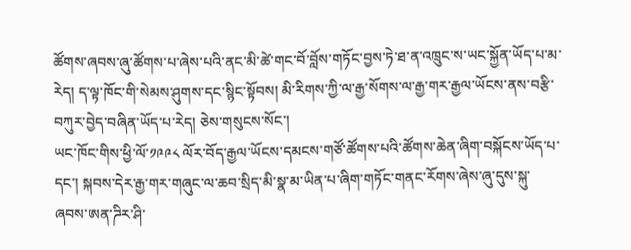ཚོགས་ཞབས་ཞུ་ཚོགས་པ་ཞེས་པའི་ནང་མི་ཚེ་གང་བོ་བློས་གཏོང་བྱས་ཏེ་ཐ་ན་འཁྲུང་ས་ཡང་སྐྱོན་ཡོད་པ་མ་རེད། ད་ལྟ་ཁོང་གི་སེམས་ཤུགས་དང་སྙིང་སྟོབས། མི་རིགས་ཀྱི་ལ་རྒྱ་སོགས་ལ་རྒྱ་གར་རྒྱལ་ཡོངས་ནས་བརྩི་བཀུར་བྱེད་བཞིན་ཡོད་པ་རེད། ཅེས་གསུངས་སོང་།
ཡང་ཁོང་གིས་ཕྱི་ལོ་༡༩༩༨ ལོར་བོད་རྒྱལ་ཡོངས་དམངས་གཙོ་ཚོགས་པའི་ཚོགས་ཆེན་ཞིག་བསྐོངས་ཡོད་པ་དང་། སྐབས་དེར་རྒྱ་གར་གཞུང་ལ་ཆབ་སྲིད་མི་སྣ་མ་ཡིན་པ་ཞིག་གཏོང་གནང་རོགས་ཞེས་ཞུ་དུས་སྐུ་ཞབས་ཨན་ཌིར་ཤི་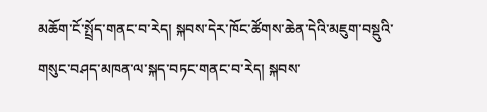མཆོག་ངོ་སྤྲོད་གནང་བ་རེད། སྐབས་དེར་ཁོང་ཚོགས་ཆེན་དེའི་མཇུག་བསྡུའི་གསུང་བཤད་མཁན་ལ་སྐད་བཏང་གནང་བ་རེད། སྐབས་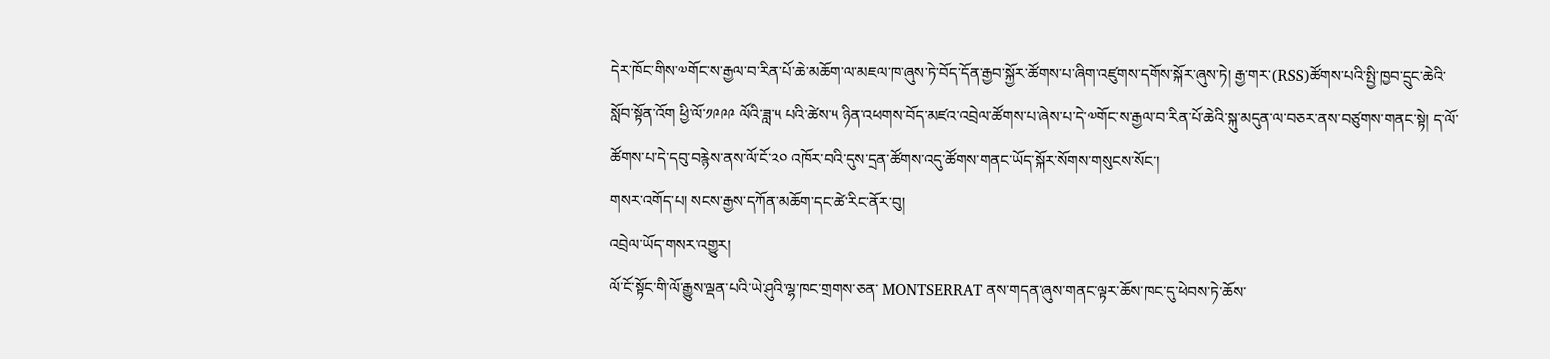དེར་ཁོང་གིས་༧གོང་ས་རྒྱལ་བ་རིན་པོ་ཆེ་མཆོག་ལ་མཇལ་ཁ་ཞུས་ཏེ་བོད་དོན་རྒྱབ་སྐྱོར་ཚོགས་པ་ཞིག་འཛུགས་དགོས་སྐོར་ཞུས་ཏེ། རྒྱ་གར་(RSS)ཚོགས་པའི་སྤྱི་ཁྱབ་དྲུང་ཆེའི་སློབ་སྟོན་འོག ཕྱི་ལོ་༡༩༩༩ ལོའི་ཟླ་༥ པའི་ཚེས་༥ ཉིན་འཕགས་བོད་མཛའ་འབྲེལ་ཚོགས་པ་ཞེས་པ་དེ་༧གོང་ས་རྒྱལ་བ་རིན་པོ་ཆེའི་སྐུ་མདུན་ལ་བཅར་ནས་བཙུགས་གནང་སྟེ། ད་ལོ་ཚོགས་པ་དེ་དབུ་བརྙེས་ནས་ལོ་ངོ་༢༠ འཁོར་བའི་དུས་དྲན་ཚོགས་འདུ་ཚོགས་གནང་ཡོད་སྐོར་སོགས་གསུངས་སོང་།
གསར་འགོད་པ། སངས་རྒྱས་དཀོན་མཆོག་དང་ཚེ་རིང་ནོར་བུ།
འབྲེལ་ཡོད་གསར་འགྱུར།
ལོ་ངོ་སྟོང་གི་ལོ་རྒྱུས་ལྡན་པའི་ཡེ་ཤུའི་ལྷ་ཁང་གྲགས་ཅན་ MONTSERRAT ནས་གདན་ཞུས་གནང་ལྟར་ཆོས་ཁང་དུ་ཕེབས་ཏེ་ཆོས་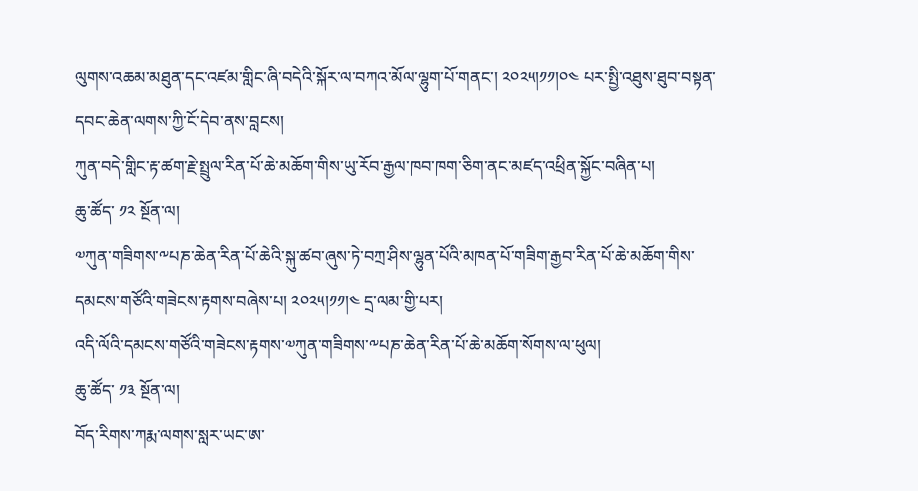ལུགས་འཆམ་མཐུན་དང་འཛམ་གླིང་ཞི་བདེའི་སྐོར་ལ་བཀའ་མོལ་ལྷུག་པོ་གནང་། ༢༠༢༥།༡༡།༠༤ པར་སྤྱི་འཐུས་ཐུབ་བསྟན་དབང་ཆེན་ལགས་ཀྱི་ངོ་དེབ་ནས་བླངས།
ཀུན་བདེ་གླིང་རྟ་ཚག་རྗེ་སྤྲུལ་རིན་པོ་ཆེ་མཆོག་གིས་ཡུ་རོབ་རྒྱལ་ཁབ་ཁག་ཅིག་ནང་མཛད་འཕྲིན་སྐྱོང་བཞིན་པ།
ཆུ་ཚོད་ ༡༢ སྔོན་ལ།
༧ཀུན་གཟིགས་༸པཎ་ཆེན་རིན་པོ་ཆེའི་སྐུ་ཚབ་ཞུས་ཏེ་བཀྲ་ཤིས་ལྷུན་པོའི་མཁན་པོ་གཟིག་རྒྱབ་རིན་པོ་ཆེ་མཆོག་གིས་དམངས་གཙོའི་གཟེངས་རྟགས་བཞེས་པ། ༢༠༢༥།༡༡།༤ དྲ་ལམ་གྱི་པར།
འདི་ལོའི་དམངས་གཙོའི་གཟེངས་རྟགས་༧ཀུན་གཟིགས་༸པཎ་ཆེན་རིན་པོ་ཆེ་མཆོག་སོགས་ལ་ཕུལ།
ཆུ་ཚོད་ ༡༣ སྔོན་ལ།
བོད་རིགས་ཀརྨ་ལགས་སླར་ཡང་ཨ་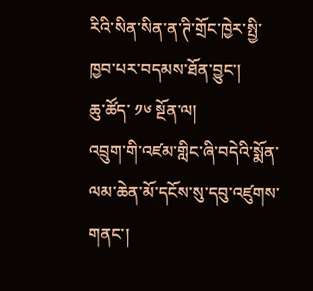རིའི་སིན་སིན་ན་ཊི་གྲོང་ཁྱེར་སྤྱི་ཁྱབ་པར་བདམས་ཐོན་བྱུང་།
ཆུ་ཚོད་ ༡༦ སྔོན་ལ།
འབྲུག་གི་འཛམ་གླིང་ཞི་བདེའི་སྨོན་ལམ་ཆེན་མོ་དངོས་སུ་དབུ་འཛུགས་གནང་།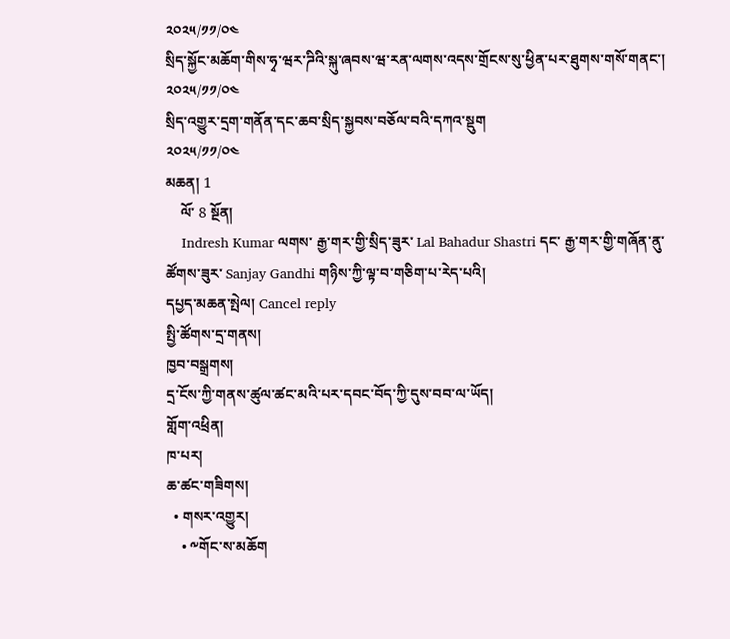༢༠༢༥/༡༡/༠༤
སྲིད་སྐྱོང་མཆོག་གིས་ཧྭ་ཝར་ཌིའི་སྐུ་ཞབས་ཝ་རན་ལགས་འདས་གྲོངས་སུ་ཕྱིན་པར་ཐུགས་གསོ་གནང་།
༢༠༢༥/༡༡/༠༤
སྲིད་འགྱུར་དྲག་གནོན་དང་ཆབ་སྲིད་སྐྱབས་བཅོལ་བའི་དཀའ་སྡུག
༢༠༢༥/༡༡/༠༤
མཆན། 1
    ལོ་ 8 སྔོན།
    Indresh Kumar ལགས་ རྒྱ་གར་གྱི་སྲིད་ཟུར་ Lal Bahadur Shastri དང་ རྒྱ་གར་གྱི་གཞོན་ནུ་ཚོགས་ཟུར་ Sanjay Gandhi གཉིས་ཀྱི་ལྟ་བ་གཅིག་པ་རེད་པའི།
དཔྱད་མཆན་སྤེལ། Cancel reply
སྤྱི་ཚོགས་དྲ་གནས།
ཁྱབ་བསྒྲགས།
དྲ་ངོས་ཀྱི་གནས་ཚུལ་ཚང་མའི་པར་དབང་བོད་ཀྱི་དུས་བབ་ལ་ཡོད།
གློག་འཕྲིན།
ཁ་པར།
ཆ་ཚང་གཟིགས།
  • གསར་འགྱུར།
    • ༸གོང་ས་མཆོག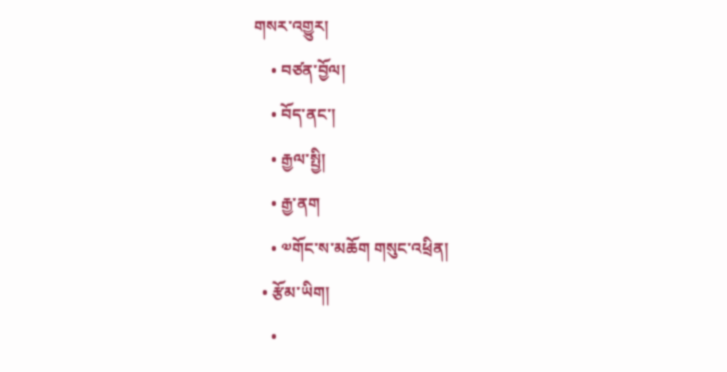གསར་འགྱུར།
    • བཙན་བྱོལ།
    • བོད་ནང་།
    • རྒྱལ་སྤྱི།
    • རྒྱ་ནག
    • ༧གོང་ས་མཆོག གསུང་འཕྲིན།
  • རྩོམ་ཡིག།
    •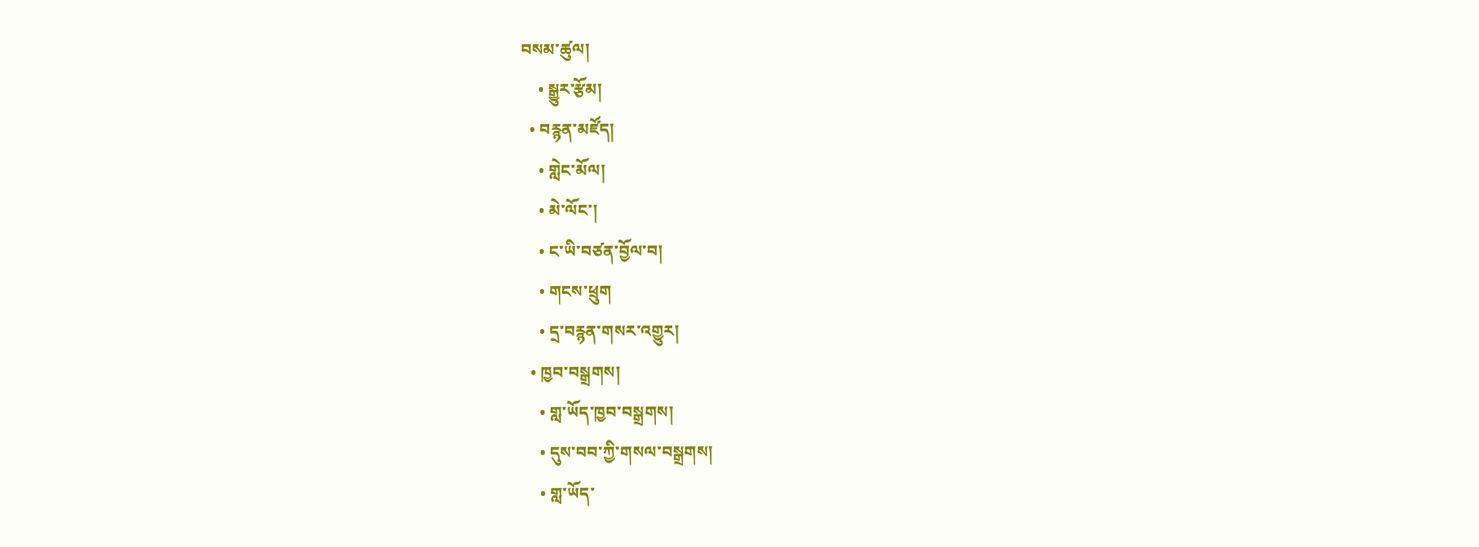བསམ་ཚུལ།
    • སྒྱུར་རྩོམ།
  • བརྙན་མཛོད།
    • གླེང་མོལ།
    • མེ་ལོང་།
    • ང་ཡི་བཙན་བྱོལ་བ།
    • གངས་ཕྲུག
    • དྲ་བརྙན་གསར་འགྱུར།
  • ཁྱབ་བསྒྲགས།
    • གླ་ཡོད་ཁྱབ་བསྒྲགས།
    • དུས་བབ་ཀྱི་གསལ་བསྒྲགས།
    • གླ་ཡོད་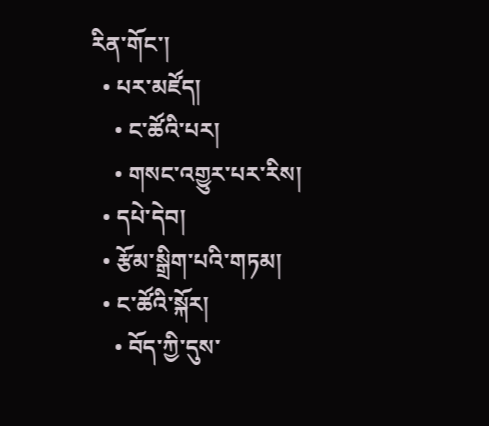རིན་གོང་།
  • པར་མཛོད།
    • ང་ཚོའི་པར།
    • གསང་འགྱུར་པར་རིས།
  • དཔེ་དེབ།
  • རྩོམ་སྒྲིག་པའི་གཏམ།
  • ང་ཚོའི་སྐོར།
    • བོད་ཀྱི་དུས་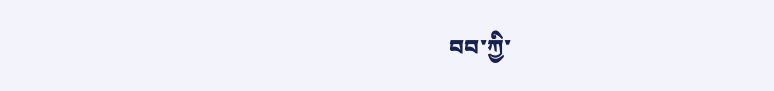བབ་ཀྱི་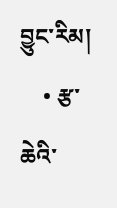བྱུང་རིམ།
    • རྩ་ཆེའི་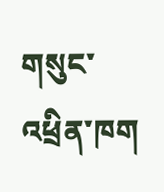གསུང་འཕྲིན་ཁག